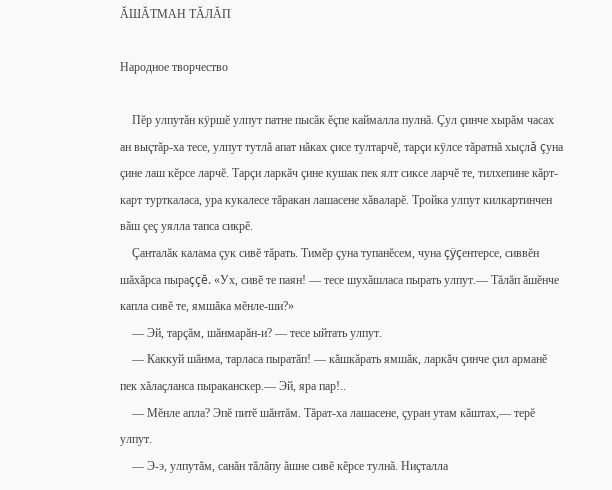ĂШĂТМАН ТĂЛĂП

Народное творчество

    Пĕр улпутăн кÿршĕ улпут патне пысăк ĕçпе каймалла пулнă. Çул çинче хырăм часах ан выçтăр-ха тесе, улпут тутлă апат нăках çисе тултарчĕ, тарçи кÿлсе тăратнă хыçлă çуна çине лаш кĕрсе ларчĕ. Тарçи ларкăч çине кушак пек ялт сиксе ларчĕ те, тилхепине кăрт-карт турткаласа, ура кукалесе тăракан лашасене хăваларĕ. Тройка улпут килкартинчен вăш çеç уялла тапса сикрĕ.
    Çанталăк калама çук сивĕ тăрать. Тимĕр çуна тупанĕсем, чуна çÿçентерсе, сиввĕн шăхăрса пыраççĕ. «Ух, сивĕ те паян! — тесе шухăшласа пырать улпут.— Тăлăп ăшĕнче капла сивĕ те, ямшăка мĕнле-ши?»
    — Эй, тарçăм, шăнмарăн-и? — тесе ыйтать улпут.
    — Каккуй шăнма, тарласа пыратăп! — кăшкăрать ямшăк, ларкăч çинче çил арманĕ пек хăлаçланса пыраканскер.— Эй, яра пар!..
    — Мĕнле апла? Эпĕ питĕ шăнтăм. Тăрат-ха лашасене, çуран утам кăштах,— терĕ улпут.
    — Э-э, улпутăм, санăн тăлăпу ăшне сивĕ кĕрсе тулнă. Ниçталла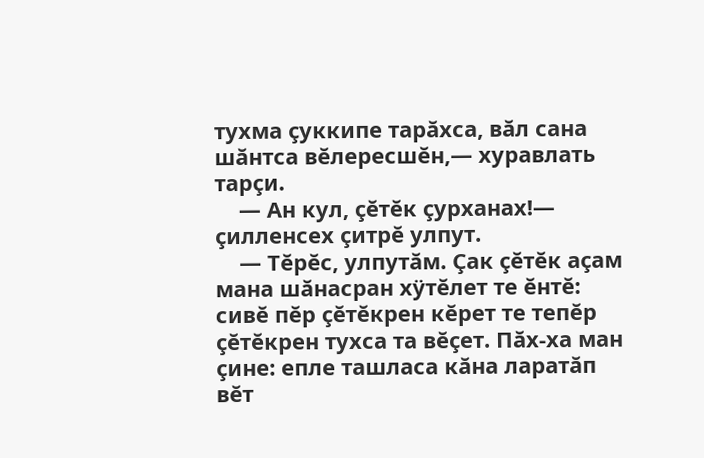тухма çуккипе тарăхса, вăл сана шăнтса вĕлересшĕн,— хуравлать тарçи.
    — Ан кул, çĕтĕк çурханах!— çилленсех çитрĕ улпут.
    — Тĕрĕс, улпутăм. Çак çĕтĕк аçам мана шăнасран хÿтĕлет те ĕнтĕ: сивĕ пĕр çĕтĕкрен кĕрет те тепĕр çĕтĕкрен тухса та вĕçет. Пăх-ха ман çине: епле ташласа кăна ларатăп вĕт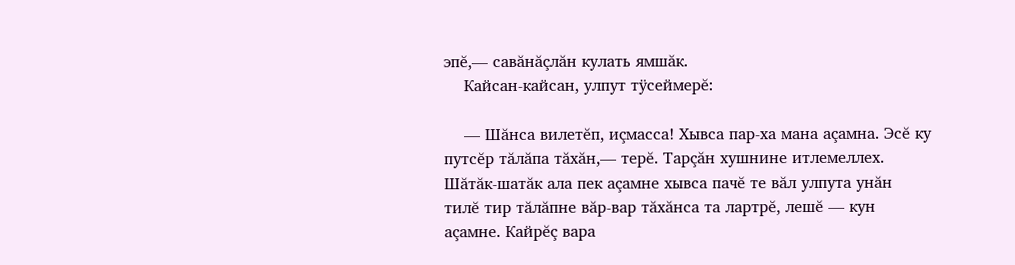эпĕ,— савăнăçлăн кулать ямшăк.
    Кайсан-кайсан, улпут тÿсеймерĕ:

    — Шăнса вилетĕп, иçмасса! Хывса пар-ха мана аçамна. Эсĕ ку путсĕр тăлăпа тăхăн,— терĕ. Тарçăн хушнине итлемеллех. Шăтăк-шатăк ала пек аçамне хывса пачĕ те вăл улпута унăн тилĕ тир тăлăпне вăр-вар тăхăнса та лартрĕ, лешĕ — кун аçамне. Кайрĕç вара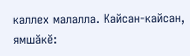каллех малалла. Кайсан-кайсан, ямшăкĕ: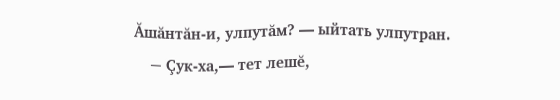Ăшăнтăн-и, улпутăм? — ыйтать улпутран.
    — Çук-ха,— тет лешĕ,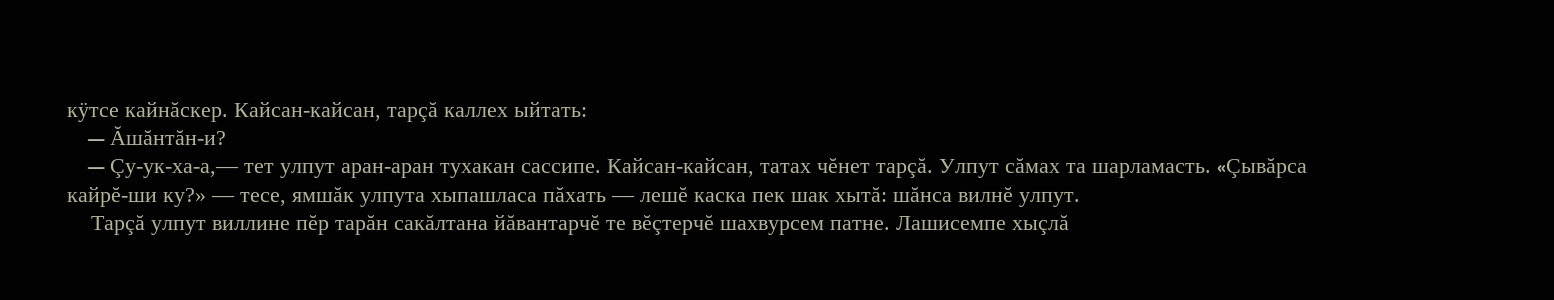кÿтсе кайнăскер. Кайсан-кайсан, тарçă каллех ыйтать:
    — Ăшăнтăн-и?
    — Çу-ук-ха-а,— тет улпут аран-аран тухакан сассипе. Кайсан-кайсан, татах чĕнет тарçă. Улпут сăмах та шарламасть. «Çывăрса кайрĕ-ши ку?» — тесе, ямшăк улпута хыпашласа пăхать — лешĕ каска пек шак хытă: шăнса вилнĕ улпут.
    Тарçă улпут виллине пĕр тарăн сакăлтана йăвантарчĕ те вĕçтерчĕ шахвурсем патне. Лашисемпе хыçлă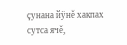çунана йÿнĕ хакпах сутса ячĕ,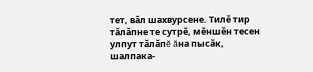тет, вăл шахвурсене. Тилĕ тир тăлăпне те сутрĕ, мĕншĕн тесен улпут тăлăпĕ ăна пысăк, шалпака-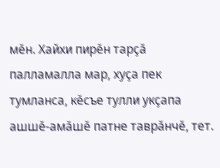мĕн. Хайхи пирĕн тарçă палламалла мар, хуçа пек тумланса, кĕсъе тулли укçапа ашшĕ-амăшĕ патне таврăнчĕ, тет.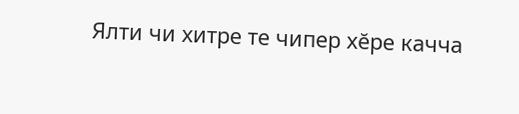Ялти чи хитре те чипер хĕре качча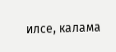илсе, калама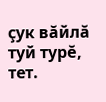çук вăйлă туй турĕ, тет.